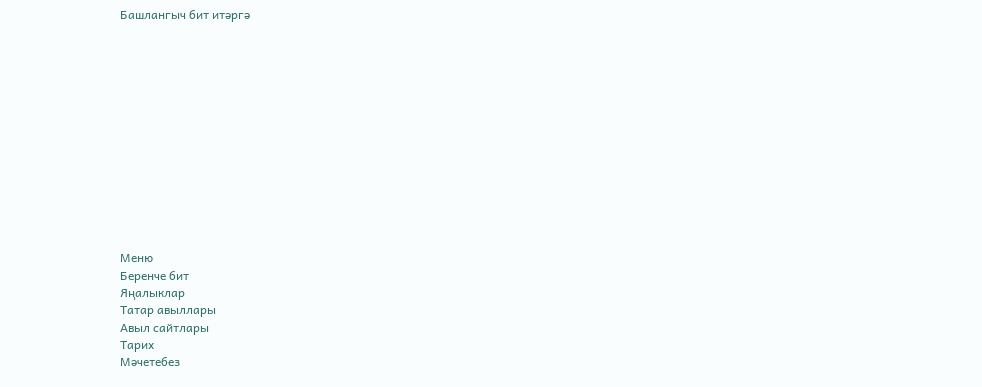Башлангыч бит итәргә













Меню
Беренче бит
Яңалыклар
Татар авыллары
Авыл сайтлары
Тарих
Мәчетебез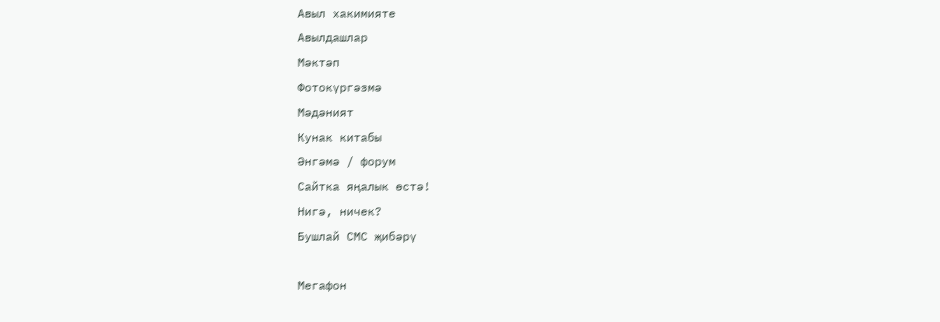Авыл хакимияте
Авылдашлар
Мәктәп
Фотокүргәзмә
Мәдәният
Кунак китабы
Әнгәмә / форум
Сайтка яңалык өстә!
Нигә, ничек?
Бушлай СМС җибәрү

Мегафон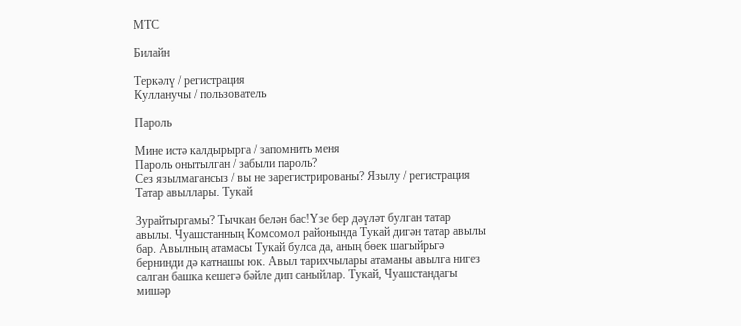МТС

Билайн

Теркәлү / регистрация
Кулланучы / пользователь

Пароль

Мине истә калдырырга / запомнить меня
Пароль онытылган / забыли пароль?
Сез язылмагансыз / вы не зарегистрированы? Язылу / регистрация
Татар авыллары. Тукай

Зурайтыргамы? Тычкан белән бас!Үзе бер дәүләт булган татар авылы. Чуашстанның Комсомол районында Тукай дигән татар авылы бар. Авылның атамасы Тукай булса да, аның бөек шагыйрьгә бернинди дә катнашы юк. Авыл тарихчылары атаманы авылга нигез салган башка кешегә бәйле дип саныйлар. Тукай, Чуашстандагы мишәр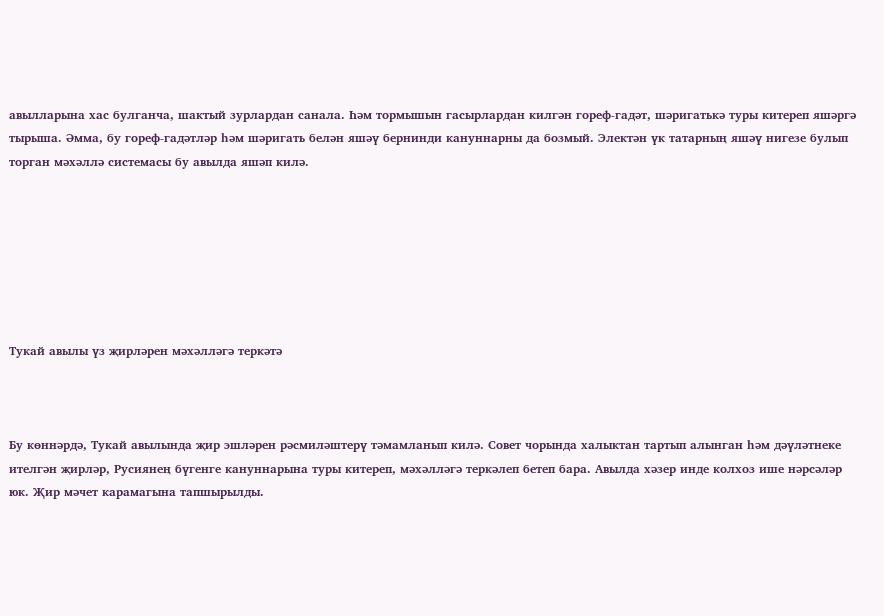авылларына хас булганча, шактый зурлардан санала. Һәм тормышын гасырлардан килгән гореф-гадәт, шәригатькә туры китереп яшәргә тырыша. Әмма, бу гореф-гадәтләр һәм шәригать белән яшәү бернинди кануннарны да бозмый. Электән үк татарның яшәү нигезе булып торган мәхәллә системасы бу авылда яшәп килә.







Тукай авылы үз җирләрен мәхәлләгә теркәтә



Бу көннәрдә, Тукай авылында җир эшләрен рәсмиләштерү тәмамланып килә. Совет чорында халыктан тартып алынган һәм дәүләтнеке ителгән җирләр, Русиянең бүгенге кануннарына туры китереп, мәхәлләгә теркәлеп бетеп бара. Авылда хәзер инде колхоз ише нәрсәләр юк. Җир мәчет карамагына тапшырылды.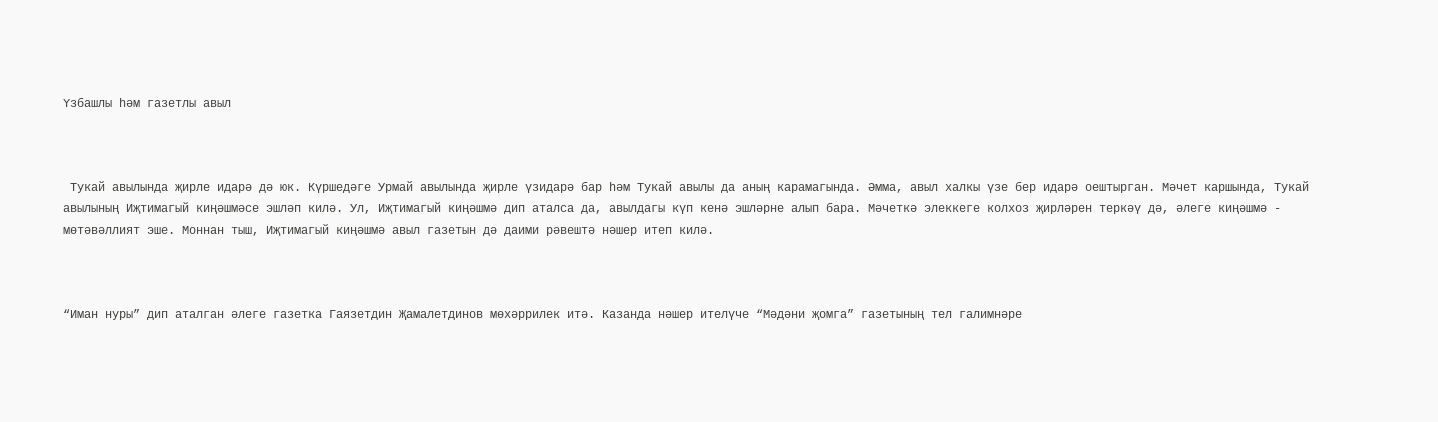Үзбашлы һәм газетлы авыл



 Тукай авылында җирле идарә дә юк. Күршедәге Урмай авылында җирле үзидарә бар һәм Тукай авылы да аның карамагында. Әмма, авыл халкы үзе бер идарә оештырган. Мәчет каршында, Тукай авылының Иҗтимагый киңәшмәсе эшләп килә. Ул, Иҗтимагый киңәшмә дип аталса да, авылдагы күп кенә эшләрне алып бара. Мәчеткә элеккеге колхоз җирләрен теркәү дә, әлеге киңәшмә - мөтәвәллият эше. Моннан тыш, Иҗтимагый киңәшмә авыл газетын дә даими рәвештә нәшер итеп килә.



“Иман нуры” дип аталган әлеге газетка Гаязетдин Җамалетдинов мөхәррилек итә. Казанда нәшер ителүче “Мәдәни җомга” газетының тел галимнәре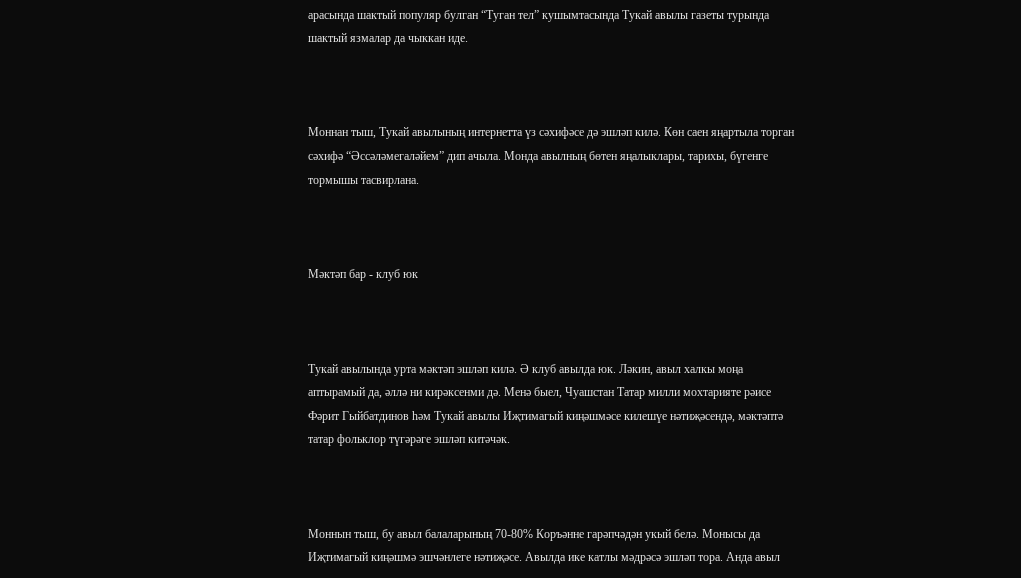арасында шактый популяр булган “Туган тел” кушымтасында Тукай авылы газеты турында шактый язмалар да чыккан иде.



Моннан тыш, Тукай авылының интернетта үз сәхифәсе дә эшләп килә. Көн саен яңартыла торган сәхифә “Әссәләмегаләйем” дип ачыла. Монда авылның бөтен яңалыклары, тарихы, бүгенге тормышы тасвирлана.



Мәктәп бар - клуб юк



Тукай авылында урта мәктәп эшләп килә. Ә клуб авылда юк. Ләкин, авыл халкы моңа аптырамый да, әллә ни кирәксенми дә. Менә быел, Чуашстан Татар милли мохтарияте рәисе Фәрит Гыйбатдинов һәм Тукай авылы Иҗтимагый киңәшмәсе килешүе нәтиҗәсендә, мәктәптә татар фольклор түгәрәге эшләп китәчәк.



Моннын тыш, бу авыл балаларының 70-80% Коръәнне гарәпчәдән укый белә. Монысы да Иҗтимагый киңәшмә эшчәнлеге нәтиҗәсе. Авылда ике катлы мәдрәсә эшләп тора. Анда авыл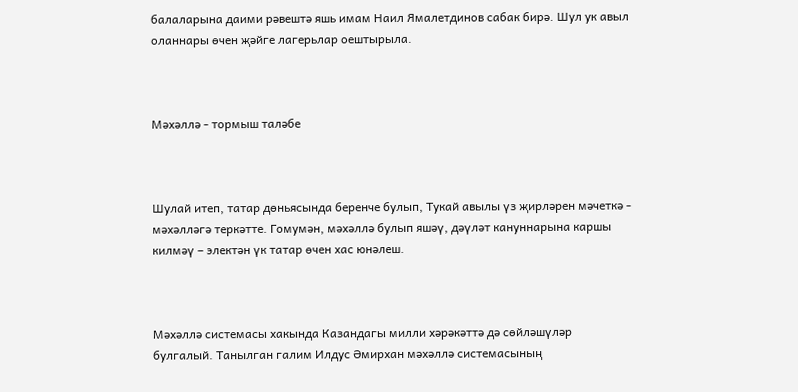балаларына даими рәвештә яшь имам Наил Ямалетдинов сабак бирә. Шул ук авыл оланнары өчен җәйге лагерьлар оештырыла.



Мәхәллә - тормыш таләбе



Шулай итеп, татар дөньясында беренче булып, Тукай авылы үз җирләрен мәчеткә - мәхәлләгә теркәтте. Гомумән, мәхәллә булып яшәү, дәүләт кануннарына каршы килмәү – электән үк татар өчен хас юнәлеш.



Мәхәллә системасы хакында Казандагы милли хәрәкәттә дә сөйләшүләр булгалый. Танылган галим Илдус Әмирхан мәхәллә системасының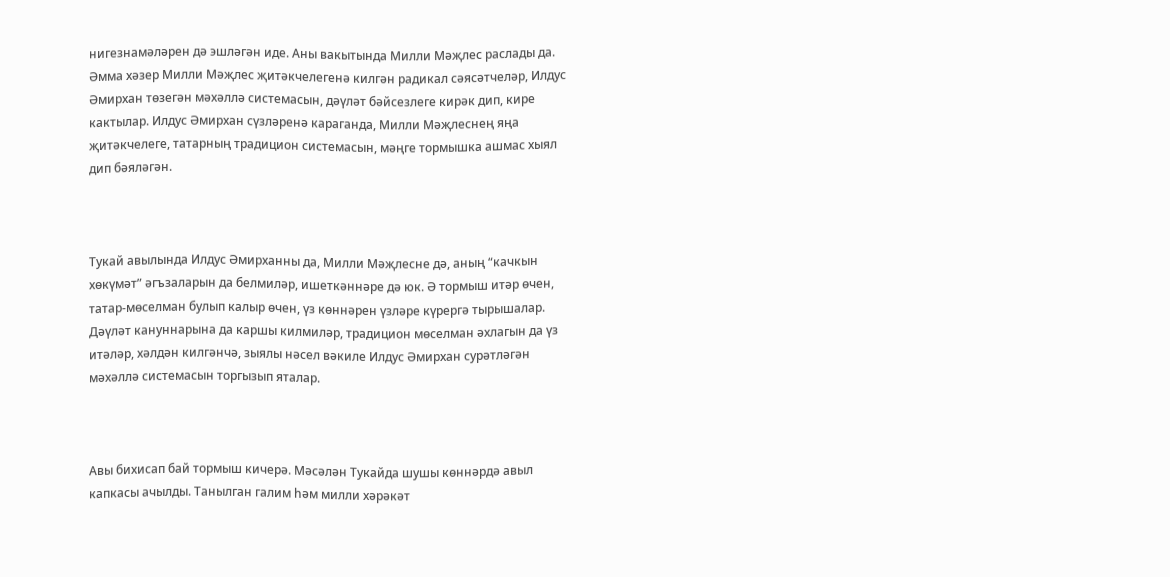нигезнамәләрен дә эшләгән иде. Аны вакытында Милли Мәҗлес раслады да. Әмма хәзер Милли Мәҗлес җитәкчелегенә килгән радикал сәясәтчеләр, Илдус Әмирхан төзегән мәхәллә системасын, дәүләт бәйсезлеге кирәк дип, кире кактылар. Илдус Әмирхан сүзләренә караганда, Милли Мәҗлеснең яңа җитәкчелеге, татарның традицион системасын, мәңге тормышка ашмас хыял дип бәяләгән.



Тукай авылында Илдус Әмирханны да, Милли Мәҗлесне дә, аның “качкын хөкүмәт” әгъзаларын да белмиләр, ишеткәннәре дә юк. Ә тормыш итәр өчен, татар-мөселман булып калыр өчен, үз көннәрен үзләре күрергә тырышалар. Дәүләт кануннарына да каршы килмиләр, традицион мөселман әхлагын да үз итәләр, хәлдән килгәнчә, зыялы нәсел вәкиле Илдус Әмирхан сурәтләгән мәхәллә системасын торгызып яталар.



Авы бихисап бай тормыш кичерә. Мәсәлән Тукайда шушы көннәрдә авыл капкасы ачылды. Танылган галим һәм милли хәрәкәт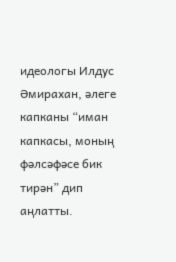идеологы Илдус Әмирахан, әлеге капканы “иман капкасы, моның фәлсәфәсе бик тирән” дип аңлатты.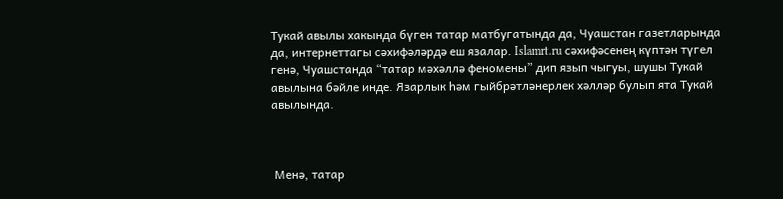Тукай авылы хакында бүген татар матбугатында да, Чуашстан газетларында да, интернеттагы сәхифәләрдә еш язалар. Islamrt.ru сәхифәсенең күптән түгел генә, Чуашстанда “татар мәхәллә феномены” дип язып чыгуы, шушы Тукай авылына бәйле инде. Язарлык һәм гыйбрәтләнерлек хәлләр булып ята Тукай авылында.



 Менә, татар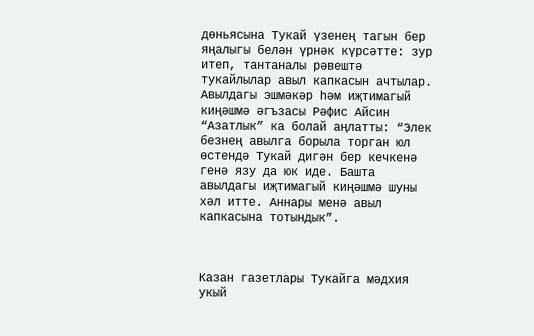дөньясына Тукай үзенең тагын бер яңалыгы белән үрнәк күрсәтте: зур итеп, тантаналы рәвештә тукайлылар авыл капкасын ачтылар. Авылдагы эшмәкәр һәм иҗтимагый киңәшмә әгъзасы Рәфис Айсин “Азатлык” ка болай аңлатты: “Элек безнең авылга борыла торган юл өстендә Тукай дигән бер кечкенә генә язу да юк иде. Башта авылдагы иҗтимагый киңәшмә шуны хәл итте. Аннары менә авыл капкасына тотындык”.



Казан газетлары Тукайга мәдхия укый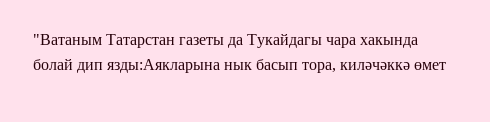"Ватаным Татарстан газеты да Тукайдагы чара хакында болай дип язды:Аякларына нык басып тора, киләчәккә өмет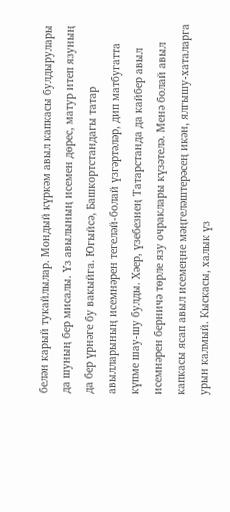белән карый тукайлылар. Мондый күркәм авыл капкасы булдырулары да шуның бер мисалы. Үз авылының исемен дөрес, матур итеп язуның да бер үрнәге бу вакыйга. Югыйсә, Башкортстандагы татар авылларының исемнәрен тегеләй-болай үзгәртәләр, дип матбугатта күпме шау-шу булды. Хәер, үзебезнең Татарстанда да кайбер авыл исемнәрен берничә төрле язу очраклары күзәтелә. Менә болай авыл капкасы ясап авыл исемеңне мәңгеләштерәсең икән, ялгышу-хаталарга урын калмый. Кыскасы, халык үз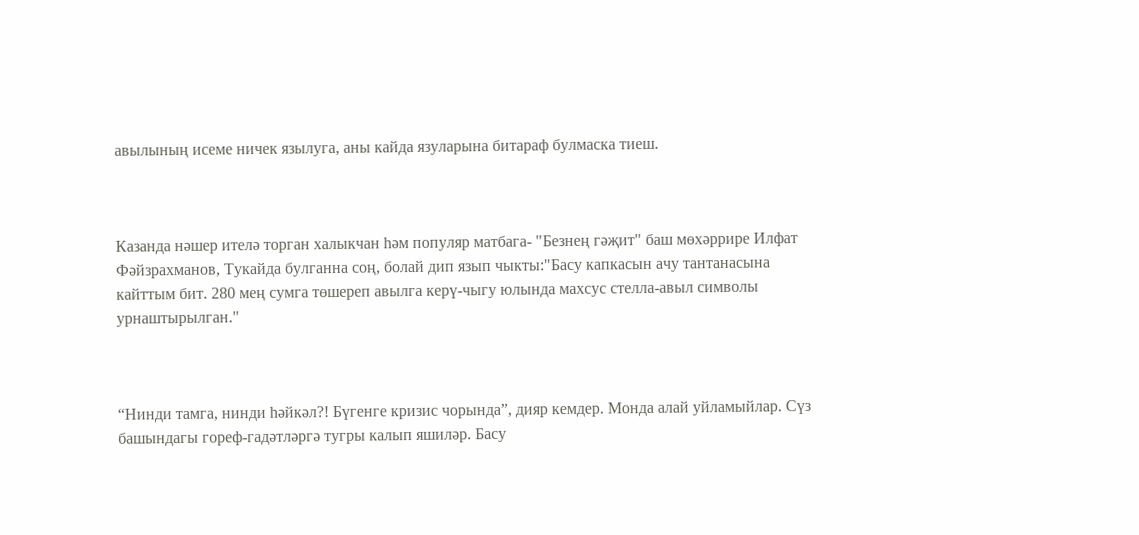авылының исеме ничек язылуга, аны кайда язуларына битараф булмаска тиеш.



Казанда нәшер ителә торган халыкчан һәм популяр матбага- "Безнең гәҗит" баш мөхәррире Илфат Фәйзрахманов, Тукайда булганна соң, болай дип язып чыкты:"Басу капкасын ачу тантанасына кайттым бит. 280 мең сумга төшереп авылга керү-чыгу юлында махсус стелла-авыл символы урнаштырылган."



“Нинди тамга, нинди һәйкәл?! Бүгенге кризис чорында”, дияр кемдер. Монда алай уйламыйлар. Сүз башындагы гореф-гадәтләргә тугры калып яшиләр. Басу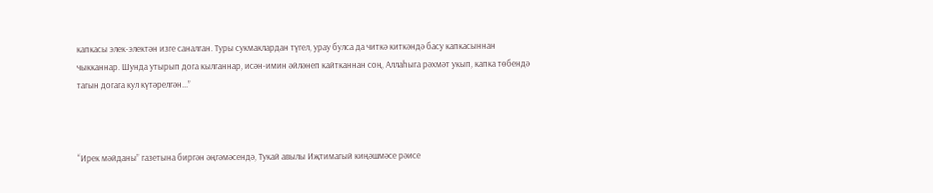капкасы элек-электән изге саналган. Туры сукмаклардан түгел, урау булса да читкә киткәндә басу капкасыннан чыкканнар. Шунда утырып дога кылганнар, исән-имин әйләнеп кайтканнан соң, Аллаһыга рәхмәт укып, капка төбендә тагын догага кул күтәрелгән...”



“Ирек мәйданы” газетына биргән әңгәмәсендә, Тукай авылы Иҗтимагый киңәшмәсе рәисе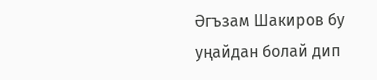Әгъзам Шакиров бу уңайдан болай дип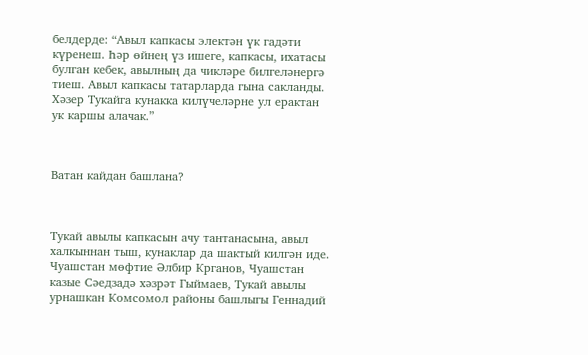белдерде: “Авыл капкасы электән үк гадәти күренеш. Һәр өйнең үз ишеге, капкасы, ихатасы булган кебек, авылның да чикләре билгеләнергә тиеш. Авыл капкасы татарларда гына сакланды. Хәзер Тукайга кунакка килүчеләрне ул ерактан ук каршы алачак.”



Ватан кайдан башлана?



Тукай авылы капкасын ачу тантанасына, авыл халкыннан тыш, кунаклар да шактый килгән иде. Чуашстан мөфтие Әлбир Крганов, Чуашстан казые Сәедзадә хәзрәт Гыймаев, Тукай авылы урнашкан Комсомол районы башлыгы Геннадий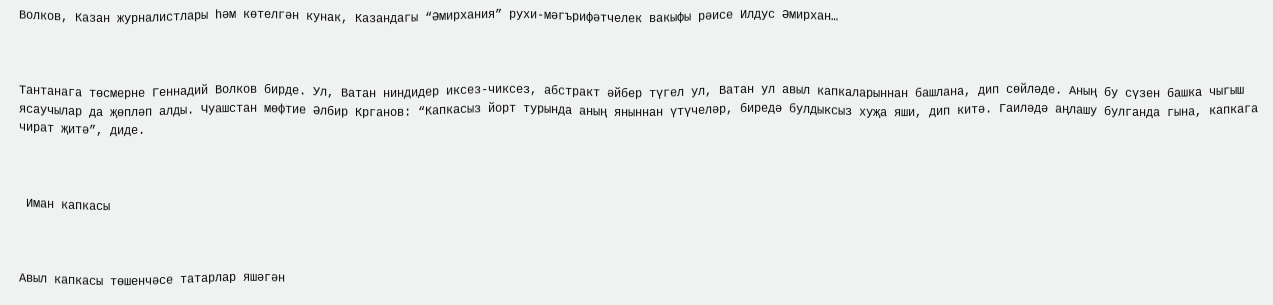Волков, Казан журналистлары һәм көтелгән кунак, Казандагы “Әмирхания” рухи-мәгърифәтчелек вакыфы рәисе Илдус Әмирхан…



Тантанага төсмерне Геннадий Волков бирде. Ул, Ватан ниндидер иксез-чиксез, абстракт әйбер түгел ул, Ватан ул авыл капкаларыннан башлана, дип сөйләде. Аның бу сүзен башка чыгыш ясаучылар да җөпләп алды. Чуашстан мөфтие Әлбир Крганов: “Капкасыз йорт турында аның яныннан үтүчеләр, биредә булдыксыз хуҗа яши, дип китә. Гаиләдә аңлашу булганда гына, капкага чират җитә”, диде.



 Иман капкасы



Авыл капкасы төшенчәсе татарлар яшәгән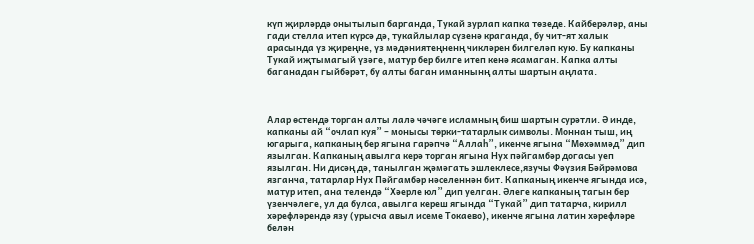күп җирләрдә онытылып барганда, Тукай зурлап капка төзеде. Кайберәләр, аны гади стелла итеп күрсә дә, тукайлылар сүзенә краганда, бу чит-ят халык арасында үз җиреңне, үз мәдәниятеңненң чикләрен билгеләп кую. Бу капканы Тукай иҗтымагый үзәге, матур бер билге итеп кенә ясамаган. Капка алты баганадан гыйбәрәт, бу алты баган иманнынң алты шартын аңлата.



Алар өстендә торган алты лалә чәчәге исламның биш шартын сурәтли. Ә инде, капканы ай “очлап куя” – монысы төрки-татарлык символы. Моннан тыш, иң югарыга, капканың бер ягына гарәпчә “Аллаһ”, икенче ягына “Мөхәммәд” дип язылган. Капканың авылга керә торган ягына Нух пәйгамбәр догасы уеп язылган. Ни дисәң дә, танылган җәмәгать эшлеклесе,язучы Фәүзия Бәйрәмова язганча, татарлар Нух Пәйгамбәр нәселеннән бит. Капканың икенче ягында исә, матур итеп, ана телендә “Хәерле юл” дип уелган. Әлеге капканың тагын бер үзенчәлеге, ул да булса, авылга кереш ягында “Тукай” дип татарча, кирилл хәрефләрендә язу (урысча авыл исеме Токаево), икенче ягына латин хәрефләре белән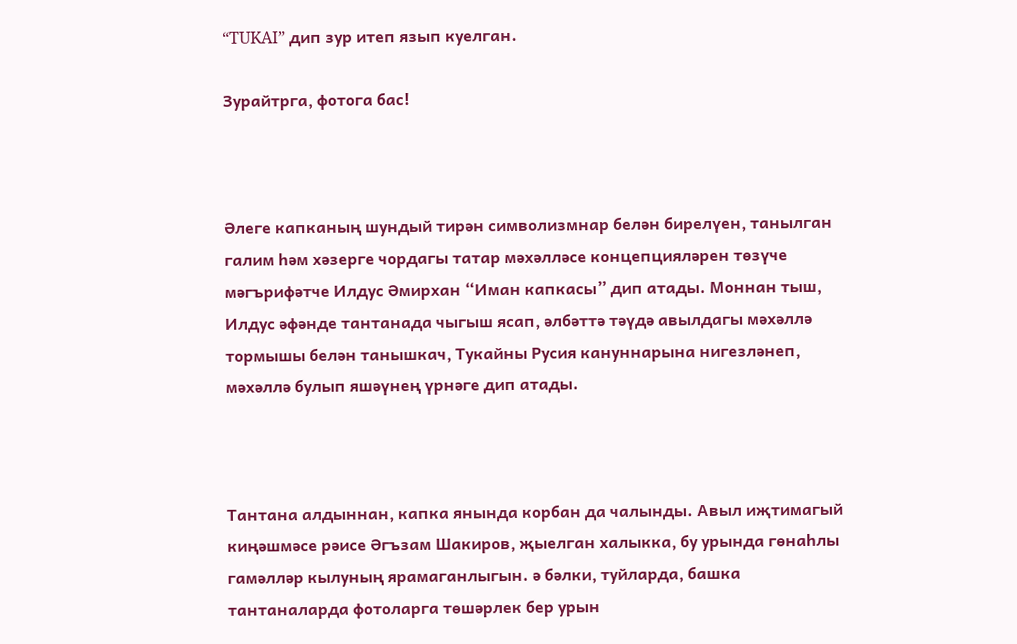“TUKAI” дип зур итеп язып куелган.

Зурайтрга, фотога бас!



Әлеге капканың шундый тирән символизмнар белән бирелүен, танылган галим һәм хәзерге чордагы татар мәхәлләсе концепцияләрен төзүче мәгърифәтче Илдус Әмирхан “Иман капкасы” дип атады. Моннан тыш, Илдус әфәнде тантанада чыгыш ясап, әлбәттә тәүдә авылдагы мәхәллә тормышы белән танышкач, Тукайны Русия кануннарына нигезләнеп, мәхәллә булып яшәүнең үрнәге дип атады.



Тантана алдыннан, капка янында корбан да чалынды. Авыл иҗтимагый киңәшмәсе рәисе Әгъзам Шакиров, җыелган халыкка, бу урында гөнаһлы гамәлләр кылуның ярамаганлыгын. ә бәлки, туйларда, башка тантаналарда фотоларга төшәрлек бер урын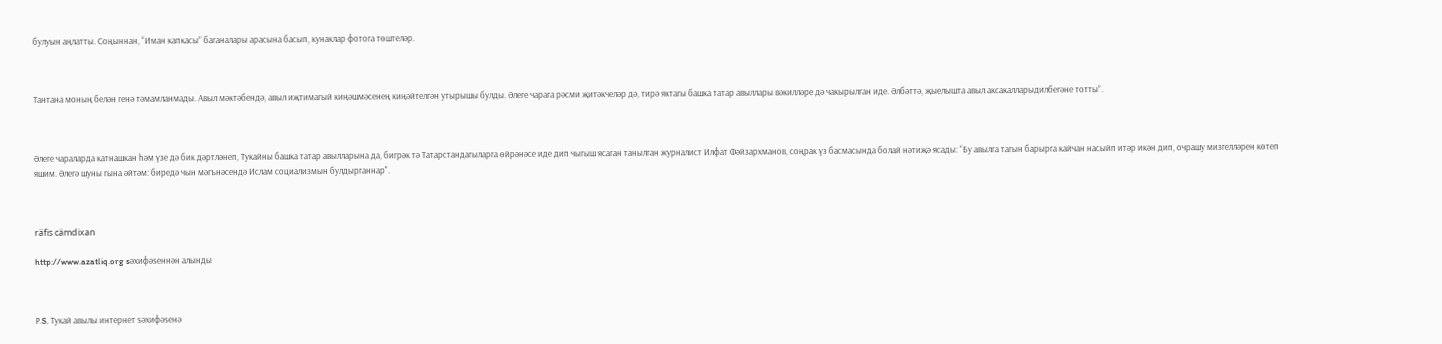булуын аңлатты. Соңыннан, “Иман капкасы” баганалары арасына басып, кунаклар фотога төштеләр.



Тантана моның белән генә тәмамланмады. Авыл мәктәбендә, авыл иҗтимагый киңәшмәсенең киңәйтелгән утырышы булды. Әлеге чарага рәсми җитәкчеләр дә, тирә яктагы башка татар авыллары вәкилләре дә чакырылган иде. Әлбәттә, җыелышта авыл аксакалларыдилбегәне тотты”.



Әлеге чараларда катнашкан һәм үзе дә бик дәртләнеп, Тукайны башка татар авылларына да, бигрәк тә Татарстандагыларга өйрәнәсе иде дип чыгыш ясаган танылган журналист Илфат Фәйзархманов, соңрак үз басмасында болай нәтиҗә ясады: “Бу авылга тагын барырга кайчан насыйп итәр икән дип, очрашу мизгелләрен көтеп яшим. Әлегә шуны гына әйтәм: биредә чын мәгънәсендә Ислам социализмын булдырганнар".



räfis cämdixan

http://www.azatliq.org sәхифәsеннән алынды



Р.S. Тукай авылы интернет sәхифәsенә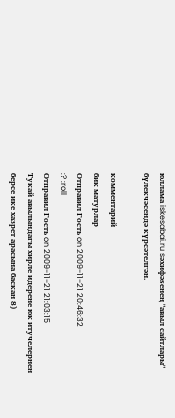юллама iskesabai.ru sәхифәsенең "авыл сайтлары" бүлекчәсендә күрсәтелгән.

комментарий
бик матурлар
Отправил Гость on 2009-11-21 20:46:32
:? :roll
Отправил Гость on 2009-11-21 21:03:15
Тукай авылындагы хирле идерене юк итучелернен берсе ике хазрет арасына баскан 8)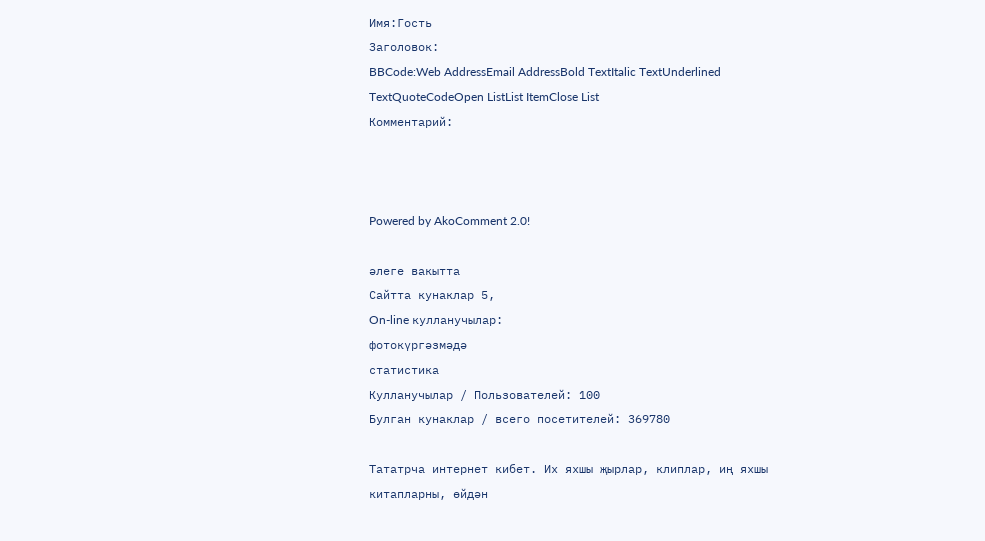Имя:Гость
Заголовок:
BBCode:Web AddressEmail AddressBold TextItalic TextUnderlined TextQuoteCodeOpen ListList ItemClose List
Комментарий:



Powered by AkoComment 2.0!

әлеге вакытта
Сайтта кунаклар 5,
On-line кулланучылар:
фотокүргәзмәдә
статистика
Кулланучылар / Пользователей: 100
Булган кунаклар / всего посетителей: 369780

Тататрча интернет кибет. Их яхшы җырлар, клиплар, иң яхшы китапларны, өйдән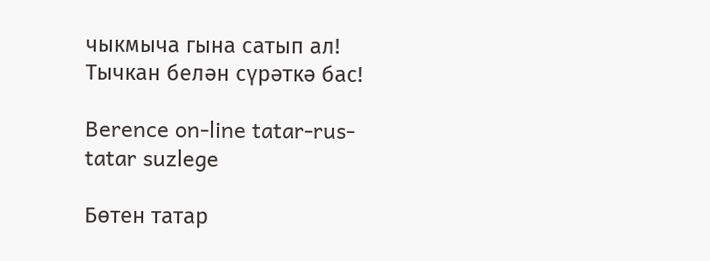чыкмыча гына сатып ал! Тычкан белән сүрәткә бас!

Berence on-line tatar-rus-tatar suzlege

Бөтен татар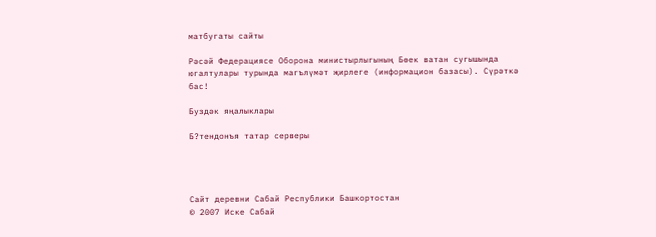матбугаты сайты

Рәсәй Федерациясе Оборона министырлыгының Бөек ватан сугышында югалтулары турында магълүмәт җирлеге (информацион базасы). Сүрәткә бас!

Буздәк яңалыклары

Б?тендонъя татар серверы




Сайт деревни Сабай Республики Башкортостан
© 2007 Иске Сабай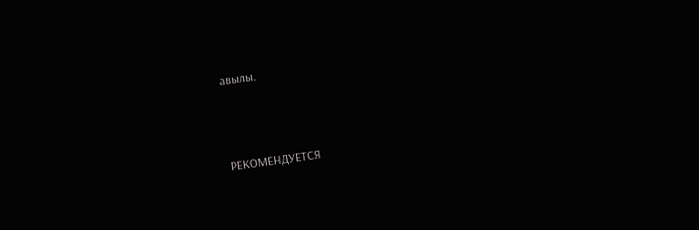авылы.



РЕКОМЕНДУЕТСЯ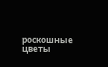роскошные цветы